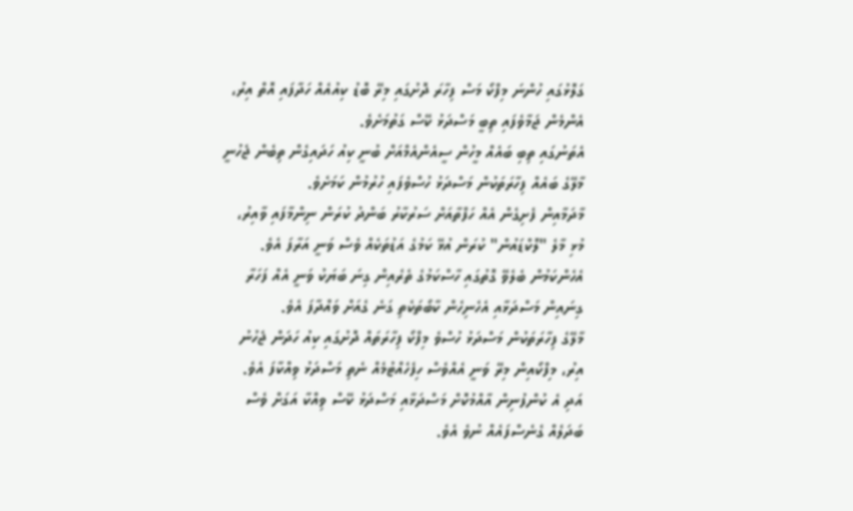ގަލޮޅުގައި ހުންނަ މިފްކޯ މަސް ފިހާރަ ދޮށުގައި މިރޭ ބޮޑު ކިއުއެއް ހަދާފައި އޮތް އިރު، އެންމެން ޖަމާވެފައި ތިބީ މަސްދަޅު ކޭސް ގަތުމަށެވެ.
އެތަނުގައި ތިބި ބައެއް މީހުން ސީއެންއެމްއަށް ބުނީ ކިއު ހަދައިގެން ތިބެން ޖެހުނީ މާލޭގެ ބައެއް ފިހާރަތަކުން މަސްދަޅު ހުސްވެފައި ހުރުމުން ކަމަށެވެ.
މާދަމާއިން ފެށިގެން އެއް ހަފްތާއަށް ސަރުކާރު ބަންދު ކުރަން ނިންމާފައި ވާއިރު، މުޅި މާލެ "ލޮކްޑައުން" ކުރަން އުޅޭ ކަމުގެ އަޑުތަކެއް ވެސް ވަނީ އަރާފަ އެވެ.
އެހެންކަމުން ބެލެވޭ ގޮތުގައި ހާސްކަމުގެ ތެރެއިން ގިނަ ބަޔަކު ވަނީ އެއް ފަހަރާ ގިނައިން މަސްދަޅާއި އެހެނިހެން ކާބޯތަކެތި ގަނެ ގެއަށް ވައްދާފަ އެވެ.
މާލޭގެ ފިހާރަތަކުން މަސްދަޅު ހުސްވެ މިފްކޯ ފިހާރަތައް ދޮށުގައި ކިއު ހަދަން ޖެހުނު އިރު، މިފްކޯއިން މިރޭ ވަނީ އެއްވެސް ހިފެހެއްޓުމެއް ނެތި މަސްދަޅު ވިއްކާފަ އެވެ.
އަދި އެ ކުންފުނިން އާއްމުކޮށް މަސްދަޅާއި މަސްދަޅު ކޭސް ވިއްކާ އަގަށް ވެސް ބަދަލެއް ގެނެސްފައެއް ނުވެ އެވެ.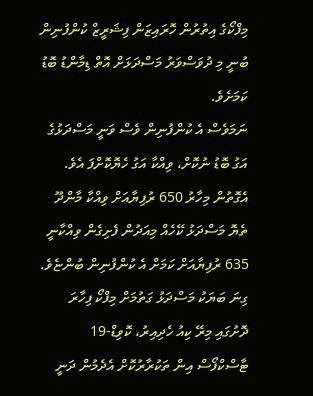މިފްކޯގެ އިތުރުން ހޮރައިޒަން ފިޝަރީޒް ކުންފުނިން ބުނީ މި ދުވަސްވަރު މަސްދަޅަށް އޮތް ޑިމާންޑު ބޮޑު ކަމަށެވެ.
ނަމަވެސް އެ ކުންފުނިން ވެސް ވަނީ މަސްދަޅުގެ އަގު ބޮޑު ނުކޮށް، ވިއްކާ އަގު ހެޔޮކޮށްފަ އެވެ. އެގޮތުން މިހާރު 650 ރުފިޔާއަށް ވިއްކާ މާންދޫ ތެޔޮ މަސްދަޅު ކޭހެއް މިއަދުން ފެށިގެން ވިއްކާނީ 635 ރުފިޔާއަށް ކަމަށް އެ ކުންފުނިން ބުންޏެވެ.
ގިނަ ބަޔަކު މަސްދަޅު ގަތުމަށް މިފްކޯ ފިހާރަ ދޮށުގައި މިރޭ ކިއު ހެދިއިރު، ކޮވިޑް-19 ޓާސްކްފޯސް އިން ތަކުރާރުކޮށް އެދެމުން ދަނީ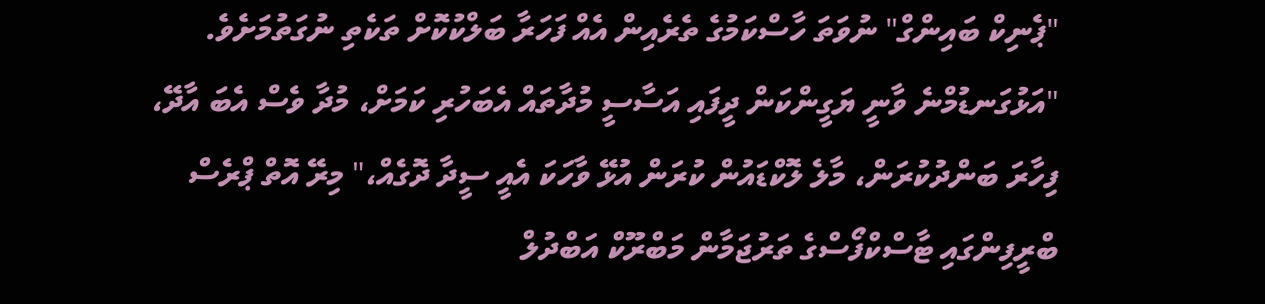"ޕެނިކް ބައިންގް" ނުވަތަ ހާސްކަމުގެ ތެރެއިން އެއް ފަހަރާ ބަލްކުކޮށް ތަކެތި ނުގަތުމަށެވެ.
"އަޅުގަނޑުމްނެ ވާނީ ޔަގީންކަން ދީފައި އަސާސީ މުދާތައް އެބަހުރި ކަމަށް، މުދާ ވެސް އެބަ އާދޭ، ފިހާރަ ބަންދުކުރަން، މާލެ ލޮކްޑައުން ކުރަން އުޅޭ ވާހަކަ އެއީ ސީދާ ދޮގެއް،" މިރޭ އޮތް ޕްރެސް ބްރީފިންގައި ޓާސްކްފޯސްގެ ތަރުޖަމާން މަބްރޫކް އަބްދުލް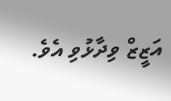އަޒީޒް ވިދާޅުވި އެވެ.